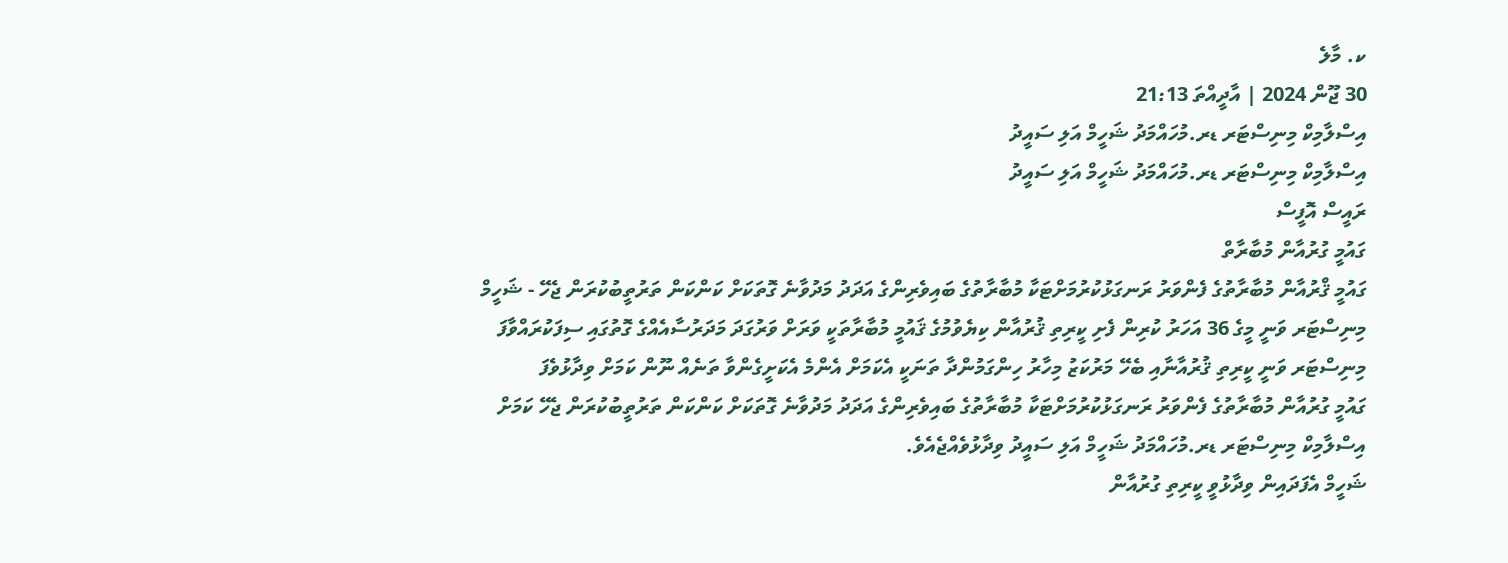ކ. މާލެ
30 ޖޫން 2024 | އާދީއްތަ 21:13
އިސްލާމިކް މިނިސްޓަރ ޑރ.މުހައްމަދު ޝަހީމް އަލި ސައީދު
އިސްލާމިކް މިނިސްޓަރ ޑރ.މުހައްމަދު ޝަހީމް އަލި ސައީދު
ރައީސް އޮފީސް
ގައުމީ ގުރުއާން މުބާރާތް
ގައުމީ ޤްރުއާން މުބާރާތުގެ ފެންވަރު ރަނގަޅުކުރުމަށްޓަކާ މުބާރާތުގެ ބައިވެރިންގެ އަދަދު މަދުވާނެ ގޮތަކަށް ކަންކަން ތަރުތީބުކުރަން ޖެހޭ - ޝަހީމް
މިނިސްޓަރ ވަނީ މީގެ 36 އަހަރު ކުރިން ފެށި ކީރިތި ޤުރުއާން ކިޔެވުމުގެ ޤައުމީ މުބާރާތަކީ ވަރަށް ވަރުގަދަ މަދަރުސާއެއްގެ ގޮތުގައި ސިފަކުރައްވާފަ
މިނިސްޓަރ ވަނީ ކީރިތި ޤުރުއާނާއި ބެހޭ މަރުކަޒު މިހާރު ހިންގަމުންދާ ތަނަކީ އެކަމަށް އެންމެ އެކަށީގެންވާ ތަނެއް ނޫން ކަމަށް ވިދާޅުވެފަ
ގައުމީ ގުރުއާން މުބާރާތުގެ ފެންވަރު ރަނގަޅުކުރުމަށްޓަކާ މުބާރާތުގެ ބައިވެރިންގެ އަދަދު މަދުވާނެ ގޮތަކަށް ކަންކަން ތަރުތީބުކުރަން ޖެހޭ ކަމަށް އިސްލާމިކް މިނިސްޓަރ ޑރ.މުހައްމަދު ޝަހީމް އަލި ސައީދު ވިދާޅުވެއްޖެއެވެ.
ޝަހީމް އެފަދައިން ވިދާޅުވީ ކީރިތި ގުރުއާން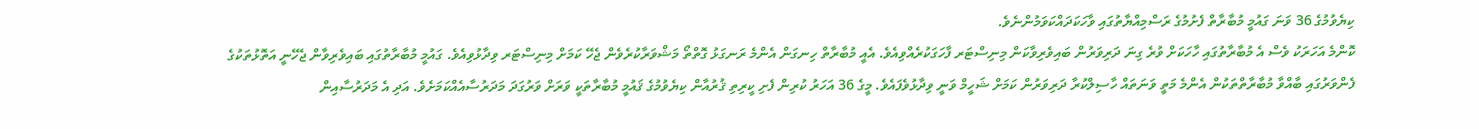ކިޔެވުމުގެ 36 ވަނަ ގައުމީ މުބާރާތް ފެށުމުގެ ރަސްމިއްޔާތުގައި ވާހަކަދައްކަވަމުންނެވެ.
ކޮންމެ އަހަރަކު ވެސް އެ މުބާރާތުގައި ހާހަކަށް ވުރެ ގިނަ ދަރިވަރުން ބައިވެރިވާކަން މިނިސްޓަރ ފާހަގަކުރެއްވިއެވެ. އެއީ މުބާރާތް ހިނގަން އެންމެ ރަނގަޅު ގޮތްތޯ މަޝްވަރާކުރެވެން ޖެހޭ ކަމަށް މިނިސްޓަރ ވިދާޅުވިއެވެ. ގައުމީ މުބާރާތުގައި ބައިވެރިވާން ޖެހޭނީ އަތޮޅުތަކުގެ ފެންވަރުގައި ބާއްވާ މުބާރާތްތަކުން އެންމެ މަތީ ވަނަތައް ހާސިލްކުރާ ދަރިވަރުން ކަމަށް ޝަހީމް ވަނީ ވިދާޅުވެފައެވެ. މީގެ 36 އަހަރު ކުރިން ފެށި ކީރިތި ޤުރުއާން ކިޔެވުމުގެ ޤައުމީ މުބާރާތަކީ ވަރަށް ވަރުގަދަ މަދަރުސާއެއްކަމަށެވެ. އަދި އެ މަދަރުސާއިން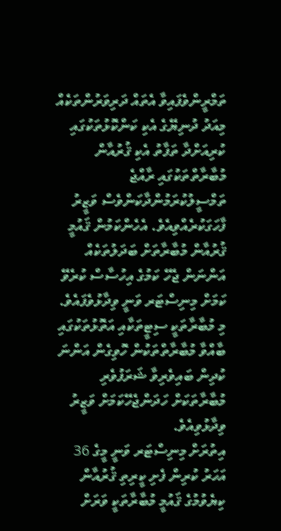ތަމްރީންވެފައިވާ އެތައް ދަރިވަރުންތަކެއް މިއަދު ދުނިޔޭގެ އެކި ކަންކޮޅުތަކުގައި ކުރިއަށްދާ ތަފާތު އެކި ޤުރުއާން މުބާރާތްތަކުގައި ރާއްޖެ ތަމްސީލުކުރަމުންދާކަންވެސް ވަޒީރު ފާހަގަކުރެއްވިއެވެ. އެހެންކަމުން ޤައުމީ ޤުރުއާން މުބާރާތަށް ބަދަލުތަކެއް އަންނަން ޖެހޭ ކަމުގެ އިހުސާސް ކުރެވޭ ކަމަށް މިނިސްޓަރ ވަނީ ވިދާޅުވެފައެވެ. މި މުބާރާތަކީ ސިޓީތަކާއި އަތޮޅުތަކުގައި ބާއްވާ މުބާރާތްތަކުން ހޮވިގެން އަންނަ ކުދިން ބައިވެރިވާ ޝަރަފުވެރި މުބާރާތަކަށް ހަދަންޖެހޭކަމަށް ވަޒީރު ވިދާޅުވިއެވެ.
އިތުރަށް މިނިސްޓަރ ވަނީ މީގެ 36 އަހަރު ކުރިން ފެށި ކީރިތި ޤުރުއާން ކިޔެވުމުގެ ޤައުމީ މުބާރާތަކީ ވަރަށް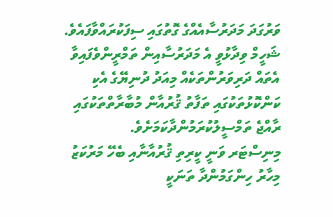ވަރުގަދަ މަދަރުސާއެއްގެ ގޮތުގައި ސިފަކުރައްވާފައެވެ. ޝަހީމް ވިދާޅުވީ އެ މަދަރުސާއިން ތަމްރީންވެފައިވާ އެތައް ދަރިވަރުންތަކެއް މިއަދު ދުނިޔޭގެ އެކި ކަންކޮޅުތަކުގައި ތަފާތު ޤުރުއާން މުބާރާތްތަކުގައި ރާއްޖެ ތަމްސީލުކުރަމުންދާކަމަށެވެ.
މިނިސްޓަރ ވަނީ ކީރިތި ޤުރުއާނާއި ބެހޭ މަރުކަޒު މިހާރު ހިންގަމުންދާ ތަނަކީ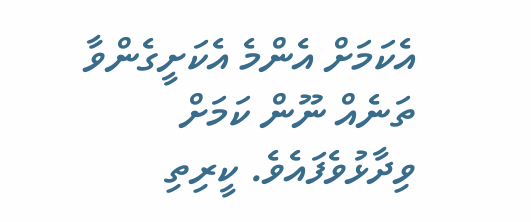އެކަމަށް އެންމެ އެކަށީގެންވާ ތަނެއް ނޫން ކަމަށް ވިދާޅުވެފައެވެ. ކީރިތި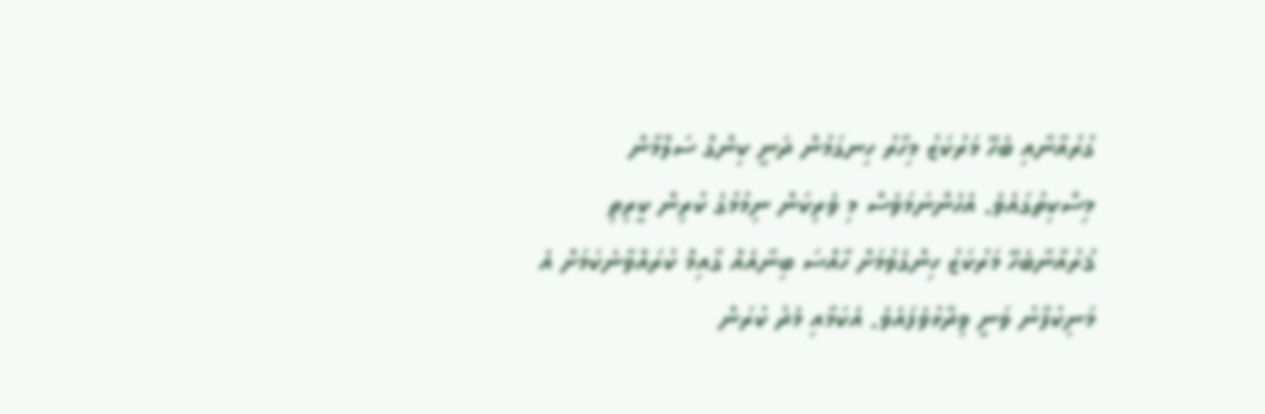ގުރުއާނާއި ބެހޭ މަރުކަޒު މިހާރު ހިނގަމުން ދަނީ ކިންގް ސަލްމާން މިސްކިތުގައެވެ. އެހެންނަމަވެސް މި ވެރިކަން ނިމުމުގެ ކުރިން ކީރިތި ޤުރުއާނާބެހޭ މަރުކަޒު ހިންގެވުމަށް ހާއްސަ ބިނާއެއް ގާއިމް ކުރައްވާނެކަމަށް އެ މަނިކުފާނު ވަނީ ވިދާޅުވެފައެވެ. އެކަމާއި މެދު ކުރަން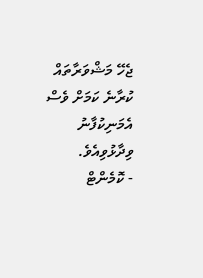ޖެހޭ މަޝްވަރާތައް ކުރާނެ ކަމަށް ވެސް އެމަނިކުފާނު ވިދާޅުވިއެވެ.
- ކޮމެންޓް